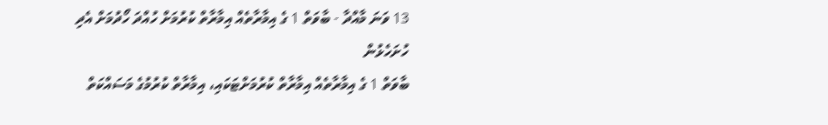13 ވަނަ މާއްދާ - ބާވަތް 1 ގެ އިމާރާތެއް އިމާރާތް ކުރުމަށް ހުއްދަ ހޯދުމަށް އެދި ހުށަހެޅުން
ބާވަތް 1 ގެ އިމާރާތެއް އިމާރާތް ކުރުމަށްޓަކައި، އިމާރާތް ކުރުމުގެ މަސައްކަތް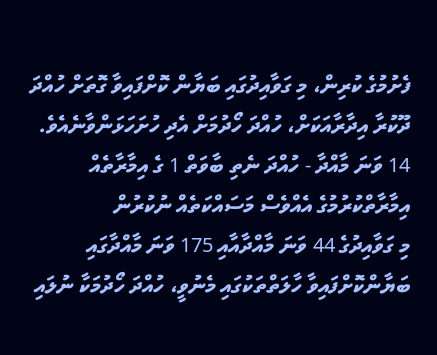ފެށުމުގެ ކުރިން، މި ގަވާއިދުގައި ބަޔާން ކޮށްފައިވާ ގޮތަށް ހުއްދަ ދޫކުރާ އިދާރާއަކަށް، ހުއްދަ ހޯދުމަށް އެދި ހުށަހަޅަންވާނެއެވެ.
14 ވަނަ މާއްދާ - ހުއްދަ ނެތި ބާވަތް 1 ގެ އިމާރާތެއް އިމާރާތްކުރުމުގެ އެއްވެސް މަސައްކަތެއް ނުކުރުން
މި ގަވާއިދުގެ 44 ވަނަ މާއްދާއާއި 175 ވަނަ މާއްދާގައި ބަޔާންކޮށްފައިވާ ހާލަތްތަކުގައި މެނުވީ، ހުއްދަ ހޯދުމަކާ ނުލައި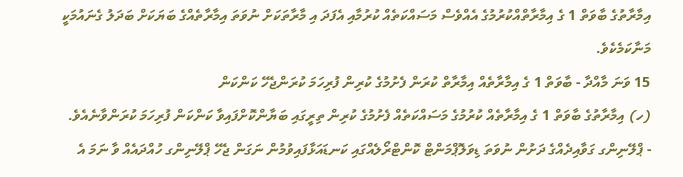އިމާރާތުގެ ބާވަތް 1 ގެ އިމާރާތްއްކުރުމުގެ އެއްވެސް މަސައްކަތެއް ކުރުމާއި އެފަދަ އި މާރާތަކަށް ނުވަތަ އިމާރާތެއްގެ ބަޔަކަށް ބަދަލު ގެނައުމަކީ މަނާކަމެކެވެ.
15 ވަނަ މާއްދާ - ބާވަތް 1 ގެ އިމާރާތެއް އިމާރާތް ކުރަން ފެށުމުގެ ކުރިން ފުރިހަމަ ކުރަންޖެހޭ ކަންކަން
(ހ) އިމާރާތުގެ ބާވަތް 1 ގެ އިމާރާތެއް ކުރުމުގެ މަސައްކަތެއް ފެށުމުގެ ކުރިން ތިރީގައި ބަޔާންކޮށްފައިވާ ކަންކަން ފުރިހަމަ ކުރަންވާނެއެވެ.
- ޕްލޭނިންގ ގަވާއިދެއްގެ ދަށުން ނުވަތަ ޑިވަލޮޕްމަންޓް ކޮންޓްރޯލެއްގައި ކަނޑައަޅާފައިވުމުން ނަގަން ޖެހޭ ޕްލޭނިންގ ހުއްދައެއް ވާ ނަމަ އެ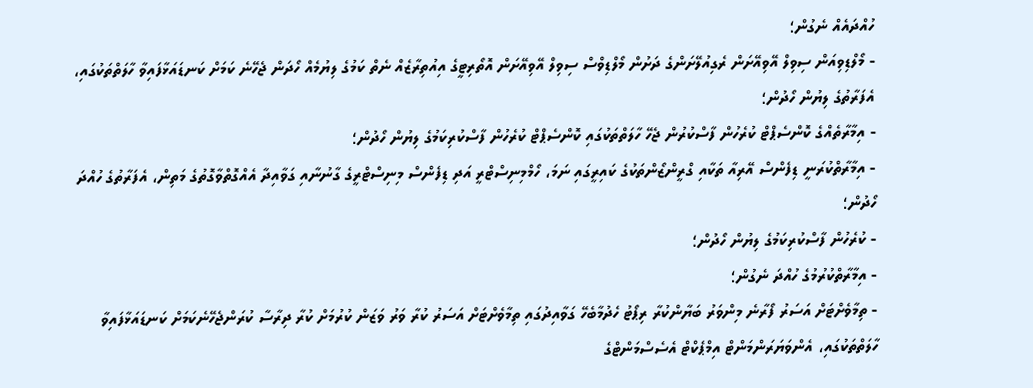ހުއްދައެއް ނެގުން؛
- މޯލްޑިވިއަން ސިވިލް އޭވިއޭށަން ރެގިއުލޭށަންގެ ދަށުން މޯލްޑިވްސް ސިވިލް އޭވިއޭށަން އޮތޯރިޓީގެ އިއުތިރާޒެއް ނެތް ކަމުގެ ލިޔުމެއް ހޯދަން ޖެހޭނެ ކަމަށް ކަނޑައަޅާފައިވާ ހާލަތްތަކުގައި، އެފަރާތުގެ ލިޔުން ހޯދުން؛
- އިމާރާތެއްގެ ކޮންސެޕްޓް ކުރެހުން ފާސްކުރުން ޖެހޭ ހާލަތްތަކުގައި ކޮންސެޕްޓް ކުރެހުން ފާސްކުރިކަމުގެ ލިޔުން ހޯދުން؛
- އިމާރާތްކުރަނީ ޑިފެންސް އޭރިއާ ތަކާއި ގްރީންޒޯންތަކުގެ ކައިރީގައި ނަމަ، ހޯމްމިނިސްޓްރީ އަދި ޑިފެންސް މިނިސްޓްރީގެ ގާނުނާއި ގަވާއިދާ އެއްގޮތްވާގޮތުގެ މަތިން، އެފަރާތުގެ ހުއްދަ ހޯދުން؛
- ކުރެހުން ފާސްކުރިކަމުގެ ލިޔުން ހޯދުން؛
- އިމާރާތްކުރުމުގެ ހުއްދަ ނެގުން؛
- ތިމާވެށްޓަށް އަސަރު ފޯރާނެ މިންވަރު ބަޔާންކުރާ ރިޕޯޓު ހެދުމާބެހޭ ގަވާއިދުގައި ތިމާވެށްޓަށް އަސަރު ކުރާ ވަރު ވަޒަން ކުރުމަށް ކުރާ ދިރާސާ ކުރަންޖެހޭނެކަމަށް ކަނޑައަޅާފައިވާ ހާލަތްތަކުގައި، އެންވަޔަރަންމަންޓް އިމްޕެކްޓް އެސެސްމަންޓްގެ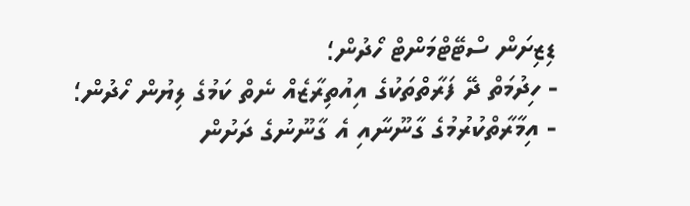ޑިޒިށަން ސްޓޭޓްމަންޓް ހޯދުން؛
- ހިދުމަތް ދޭ ފަރާތްތަކުގެ އިއުތިރާޒެއް ނެތް ކަމުގެ ލިޔުން ހޯދުން؛
- އިމާރާތްކުރުމުގެ ގާނޫނާއި އެ ގާނޫނުގެ ދަށުން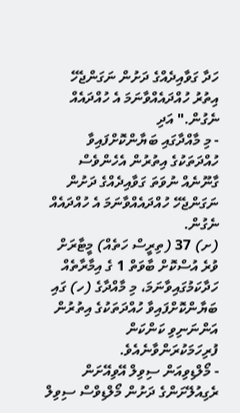ހަދާ ގަވާއިދެއްގެ ދަށުން ނަގަންޖެހޭ އިތުރު ހުއްދައެއްވާނަމަ އެ ހުއްދައެއް ނެގުން." އަދި
- މި މާއްދާގައި ބަޔާންކޮށްފައިވާ ހުއްދަތަކުގެ އިތުރުން އެހެންވެސް ގާނޫނެއް ނުވަތަ ގަވާއިދެއްގެ ދަށުން ނަގަންޖެހޭ ހުއްދައެއްވާނަމަ އެ ހުއްދައެއް ނެގުން.
(ށ) 37 (ތިރީސް ހަތެއް) މީޓާރަށް ވުރެ އުސްކޮށް ބާވަތް 1 ގެ އިމާރާތެއް ހަދާކަމުގައިވާނަމަ، މި މާއްދާގެ (ހ) ގައި ބަޔާންކޮށްފައިވާ ހުއްދަތަކުގެ އިތުރުން އަންނަނިވި ކަންކަން ފުރިހަމަކުރަންވާނެއެވެ.
- މޯލްޑިވިއަން ސިވިލް އޭވިއޭށަން ރެގިއުލޭށަންގެ ދަށުން މޯލްޑިވްސް ސިވިލް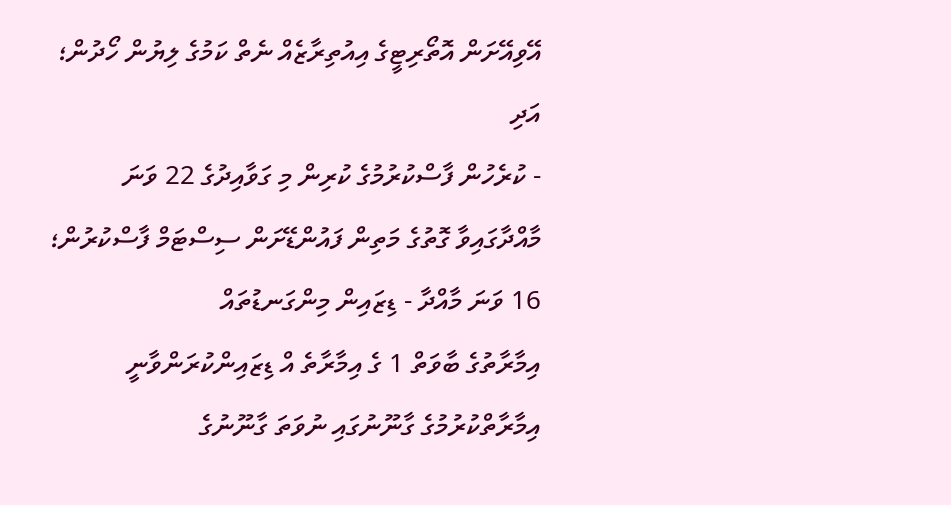އޭވިއޭށަން އޮތޯރިޓީގެ އިއުތިރާޒެއް ނެތް ކަމުގެ ލިޔުން ހޯދުން؛ އަދި
- ކުރެހުން ފާސްކުރުމުގެ ކުރިން މި ގަވާއިދުގެ 22 ވަނަ މާއްދާގައިވާ ގޮތުގެ މަތިން ފައުންޑޭށަން ސިސްޓަމް ފާސްކުރުން؛
16 ވަނަ މާއްދާ - ޑިޒައިން މިންގަނޑުތައް
އިމާރާތުގެ ބާވަތް 1 ގެ އިމާރާތެ އް ޑިޒައިންކުރަންވާނީ އިމާރާތްކުރުމުގެ ގާނޫނުގައި ނުވަތަ ގާނޫނުގެ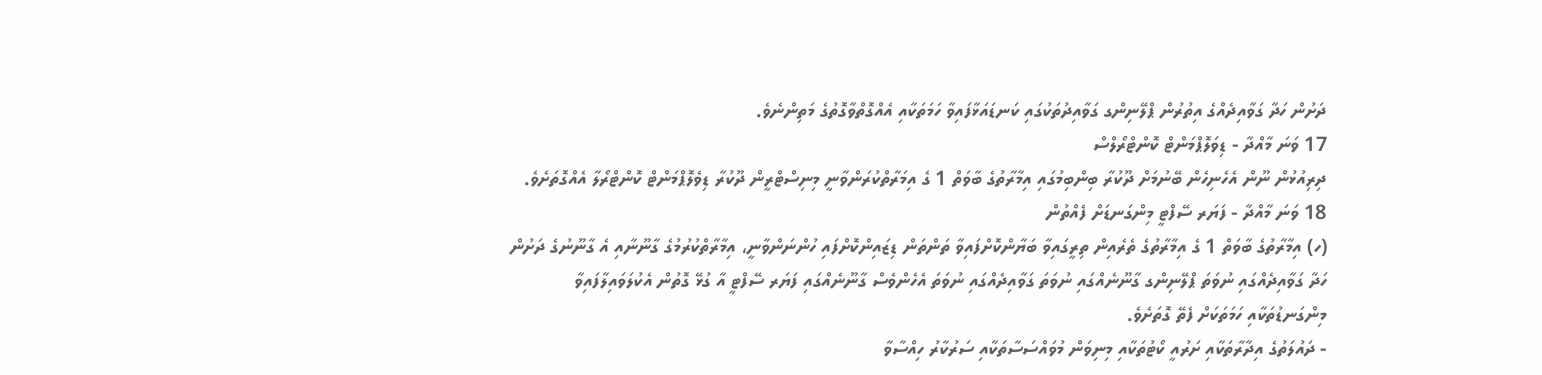ދަށުން ހަދާ ގަވާއިދެއްގެ އިތުރުން ޕްލޭނިންގ ގަވާއިދުތަކުގައި ކަނޑައަޅާފައިވާ ހަމަތަކާއި އެއްގޮތްވާގޮތުގެ މަތިންނެވެ.
17 ވަނަ މާއްދާ - ޑިވަލޮޕްމަންޓް ކޮންޓްރޯލްސް
ދިރިއުޅުން ނޫން އެހެނިހެން ބޭނުމަށް ދޫކުރާ ބިންބިމުގައި އިމާރާތުގެ ބާވަތް 1 ގެ އިމަރާތްކުރަންވާނީ މިނިސްޓްރީން ދޫކުރާ ޑިވެލޮޕްމަންޓް ކޮންޓްރޯލާ އެއްގޮތަށެވެ.
18 ވަނަ މާއްދާ - ފަޔަރ ސޭފްޓީ މިންގަނޑަށް ފެއްތުން
(ހ) އިމާރާތުގެ ބާވަތް 1 ގެ އިމާރާތުގެ ތެރެއިން ތިރީގައިވާ ބަޔާންކޮށްފައިވާ ތަންތަން ޑިޒައިންކޮށްފައި ހުންނަންވާނީ، އިމާރާތްކުރުމުގެ ގާނޫނާއި އެ ގާނޫނުގެ ދަށުން ހަދާ ގަވާއިދެއްގައި ނުވަތަ ޕްލޭނިންގ ގާނޫނެއްގައި ނުވަތަ ގަވާއިދެއްގައި ނުވަތަ އެހެންވެސް ގާނޫނެއްގައި ފަޔަރ ސޭފްޓީ އާ ގުޅޭ ގޮތުން އެކުލަވައިލާފައިވާ މިންގަނޑުތަކާއި ހަމަތަކަށް ފެތޭ ގޮތަށެވެ.
- ދައުލަތުގެ އިދާރާތަކާއި ށަރުއީ ކޯޓުތަކާއި މިނިވަން މުވައްސަސާތަކާއި ސަރުކާރު ހިއްސާވާ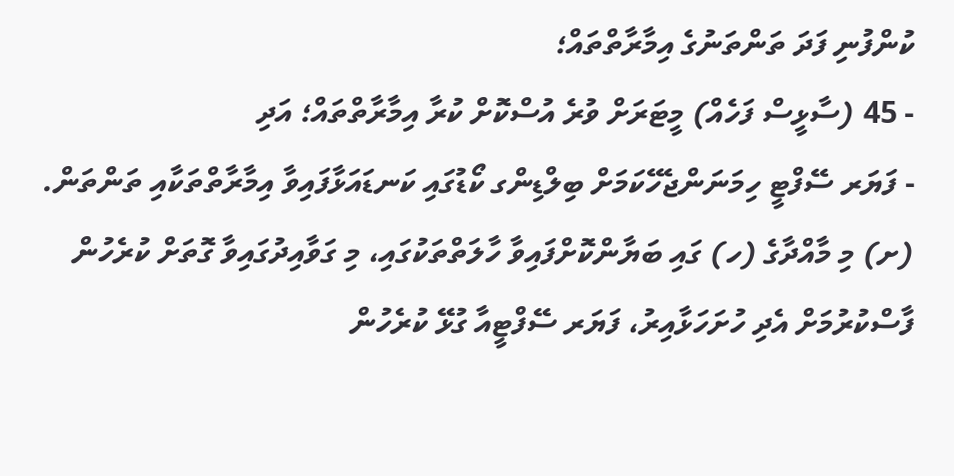ކުންފުނި ފަދަ ތަންތަނުގެ އިމާރާތްތައް؛
- 45 (ސާޅީސް ފަހެއް) މީޓަރަށް ވުރެ އުސްކޮށް ކުރާ އިމާރާތްތައް؛ އަދި
- ފަޔަރ ސޭފްޓީ ހިމަނަންޖެހޭކަމަށް ބިލްޑިންގ ކޯޑުގައި ކަނޑައަޅާފައިވާ އިމާރާތްތަކާއި ތަންތަން.
(ށ) މި މާއްދާގެ (ހ) ގައި ބަޔާންކޮށްފައިވާ ހާލަތްތަކުގައި، މި ގަވާއިދުގައިވާ ގޮތަށް ކުރެހުން ފާސްކުރުމަށް އެދި ހުށަހަޅާއިރު، ފަޔަރ ސޭފްޓީއާ ގުޅޭ ކުރެހުން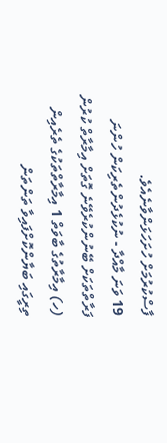ފާސްކުރުމަށް ހުށަހަޅަންވާނެއެވެ.
19 ވަނަ މާއްދާ - ނުކުޅެދުންތެރިކަން ހުންނަ ފަރާތްތަކަށް ބޭނުންކުރެވޭނެ ގޮތަށް އިމާރާތް ކުރުން
(ހ) އިމާރާތުގެ ބާވަތް 1 އިމާރާތްތަކުގެ ތެރެއިން ތިރީގައި ބަޔާންކޮށްފައިވާ ތަންތަން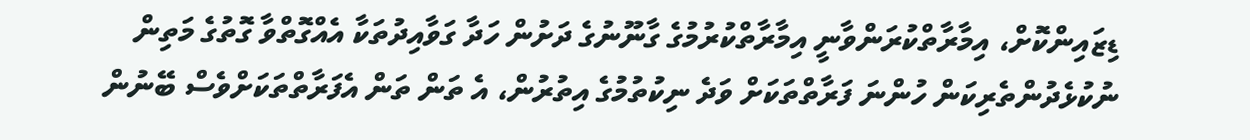ޑިޒައިންކޮށް، އިމާރާތްކުރަންވާނީ އިމާރާތްކުރުމުގެ ގާނޫނުގެ ދަށުން ހަދާ ގަވާއިދުތަކާ އެއްގޮތްވާ ގޮތުގެ މަތިން ނުކުޅެދުންތެރިކަން ހުންނަ ފަރާތްތަކަށް ވަދެ ނިކުތުމުގެ އިތުރުން، އެ ތަން ތަން އެފަރާތްތަކަށްވެސް ބޭނުން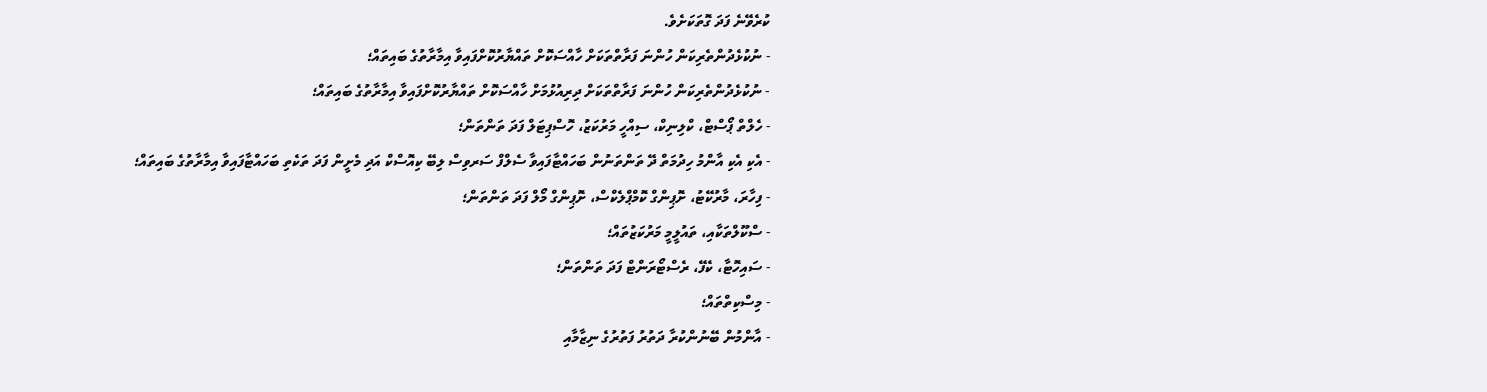ކުރެވޭނެ ފަދަ ގޮތަކަށެވެ.
- ނުކުޅެދުންތެރިކަން ހުންނަ ފަރާތްތަކަށް ހާއްސަކޮށް ތައްޔާރުކޮށްފައިވާ އިމާރާތުގެ ބައިތައް؛
- ނުކުޅެދުންތެރިކަން ހުންނަ ފަރާތްތަކަށް ދިރިއުޅުމަށް ހާއްސަކޮށް ތައްޔާރުކޮށްފައިވާ އިމާރާތުގެ ބައިތައް؛
- ހެލްތް ޕޯސްޓް، ކްލިނިކް، ސިއްހީ މަރުކަޒު، ހޮސްޕިޓަލް ފަދަ ތަންތަން؛
- އެކި އެކި އާންމު ހިދުމަތް ދޭ ތަންތަނުން ބަހައްޓާފައިވާ ސެލްފް ސަރވިސް ލިބޭ ކިއޮސްކް އަދި މެށީން ފަދަ ތަކެތި ބަހައްޓާފައިވާ އިމާރާތުގެ ބައިތައް؛
- ފިހާރަ، މާރުކޭޓު، ށޮޕިންގް ކޮމްޕްލެކްސް، ށޮޕިންގް މޯލް ފަދަ ތަންތަން؛
- ސްކޫލްތަކާއި، ތައުލީމީ މަރުކަޒުތައް؛
- ސައިހޮޓާ، ކެފޭ، ރެސްޓޯރަންޓް ފަދަ ތަންތަން؛
- މިސްކިތްތައް؛
- އާންމުން ބޭނުންކުރާ ދަތުރު ފަތުރުގެ ނިޒާމާއި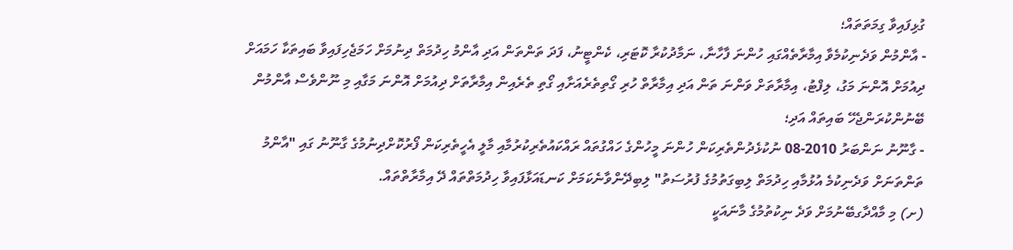ގުޅިފައިވާ ގިމަތަތައް؛
- އާންމުން ވަދެނިކުމެވާ އިމާރާތެއްގައި ހުންނަ ފާހާނާ، ނަމާދުކުރާ ކޮޓަރި، ކެންޓީނު، ފަދަ ތަންތަން އަދި އާންމު ހިދުމަތް ދިނުމަށް ހަމަޖެހިފައިވާ ބައިތަކާ ހަމައަށް ދިއުމަށް އޮންނަ މަގު، ލިފްޓު، އިމާރާތަށް ވަންނަ ތަން އަދި އިމާރާތް ހުރި ގޯތިތެރެއަށާއި ގޯތި ތެރެއިން އިމާރާތަށް ދިއުމަށް އޮންނަ މަގާއި މި ނޫންވެސް އާންމުން ބޭނުންކުރަންޖެހޭ ބައިތައް އަދި؛
- ގާނޫނު ނަންބަރު 2010-08 ނުކުޅެދުންތެރިކަން ހުންނަ މީހުންގެ ހައްގުތައް ރައްކައުތެރިކުރުމާއި މާލީ އެހީތެރިކަން ފޯރުކޮށްދިނުމުގެ ގާނޫނު ގައި "އާންމު ތަންތަނަށް ވަދެނިކުމެ އުޅުމާއި ހިދުމަތް ލިބިގަތުމުގެ ފުރުސަތު" ލިބިދޭންވާނެކަމަށް ކަނޑައަޅާފައިވާ ހިދުމަތްތައް ދޭ އިމާރާތްތައް.
(ށ) މި މާއްދާގބޭނުމަށް ވަދެ ނިކުތުމުގެ މާނައަކީ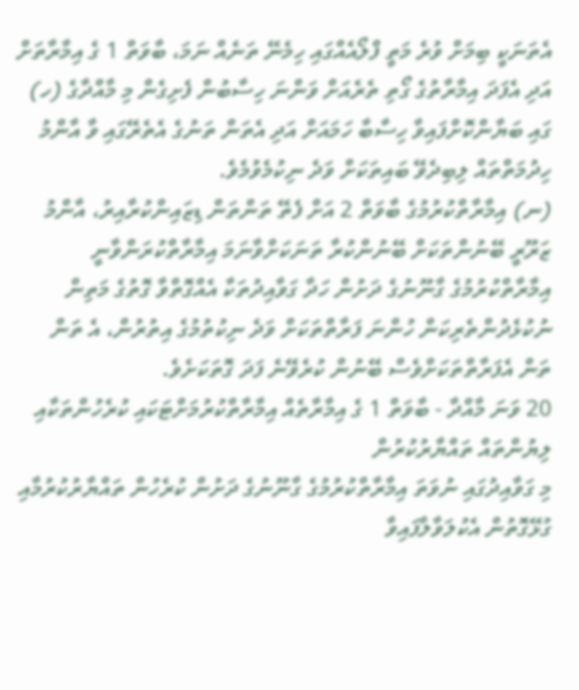އެތަނަކީ ބިމަށް ވުރެ މަތީ ފްލޯއެއްގައި ހިމެނޭ ތަނެއް ނަމަ، ބާވަތް 1 ގެ އިމާރާތަށް އަދި އެފަދަ އިމާރާތުގެ ގޯތި ތެރެއަށް ވަންނަ ހިސާބުން ފެށިގެން މި މާއްދާގެ (ހ) ގައި ބަޔާންކޮށްފައިވާ ހިސާބާ ހަމައަށް އަދި އެތަން ތަނުގެ އެތެރޭގައި ވާ އާންމު ހިދުމަތްތައް ލިބިދެވޭ ބައިތަކަށް ވަދެ ނިކުމެވުމެވެ.
(ނ) އިމާރާތްކުރުމުގެ ބާވަތް 2 އަށް ފެތޭ ތަންތަން ޑިޒައިންކުރާއިރު، އާންމު ޒަރޫރީ ބޭނުންތަކަށް ބޭނުންކުރާ ތަނަކަށްވާނަމަ އިމާރާތްކުރަންވާނީ އިމާރާތްކުރުމުގެ ގާނޫނުގެ ދަށުން ހަދާ ގަވާއިދުތަކާ އެއްގޮތްވާ ގޮތުގެ މަތިން ނުކުޅެދުންތެރިކަން ހުންނަ ފަރާތްތަކަށް ވަދެ ނިކުތުމުގެ އިތުރުން، އެ ތަން ތަން އެފަރާތްތަކަށްވެސް ބޭނުން ކުރެވޭނެ ފަދަ ގޮތަކަށެވެ.
20 ވަނަ މާއްދާ - ބާވަތް 1 ގެ އިމާރާތެއް އިމާރާތްކުރުމަށްޓަކައި ކުރެހުންތަކާއި ލިޔުންތައް ތައްޔާރުކުރުން
މި ގަވާއިދުގައި ނުވަތަ އިމާރާތްކުރުމުގެ ގާނޫނުގެ ދަށުން ކުރެހުން ތައްޔާރުކުރުމާއި ގުޅޭގޮތުން އެކުލަވާލާފައިވާ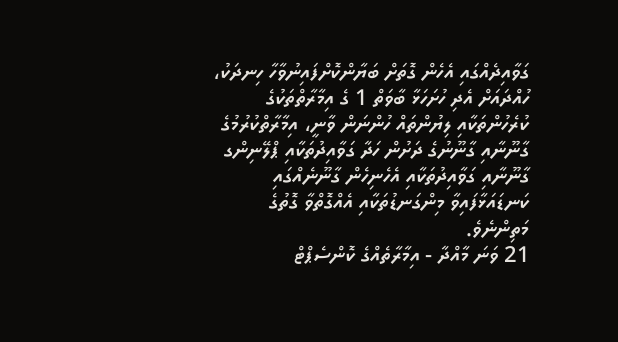ގަވާއިދެއްގައި އެހެން ގޮތަށް ބަޔާންކޮށްފައިނުވާހާ ހިނދަކު، ހުއްދައަށް އެދި ހުށަހަޅާ ބާވަތް 1 ގެ އިމާރާތްތަކުގެ ކުރެހުންތަކާއި ލިޔުންތައް ހުންނަން ވާނީ، އިމާރާތްކުރުމުގެ ގާނޫނާއި ގާނޫނުގެ ދަށުން ހަދާ ގަވާއިދުތަކާއި ޕްލޭނިންގ ގާނޫނާއި ގަވާއިދުތަކާއި އެހެނިހެން ގާނޫނެއްގައި ކަނޑައަޅާފައިވާ މިންގަނޑުތަކާއި އެއްގޮތްވާ ގޮތުގެ މަތިންނެވެ.
21 ވަނަ މާއްދާ - އިމާރާތެއްގެ ކޮންސެޕްޓް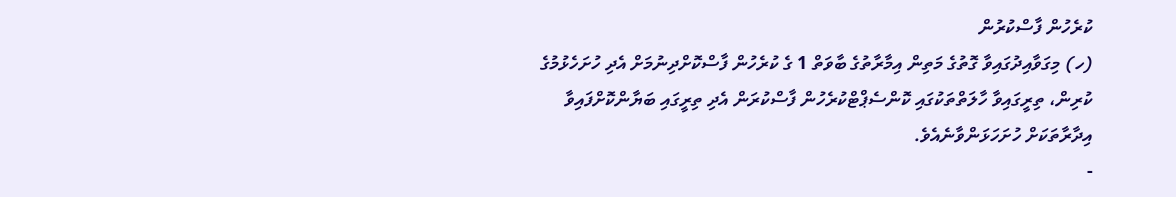ކުރެހުން ފާސްކުރުން
(ހ) މިގަވާއިދުގައިވާ ގޮތުގެ މަތިން އިމާރާތުގެ ބާވަތް 1 ގެ ކުރެހުން ފާސްކޮށްދިނުމަށް އެދި ހުށަހެޅުމުގެ ކުރިން، ތިރީގައިވާ ހާލަތްތަކުގައި ކޮންސެޕްޓްކުރެހުން ފާސްކުރަން އެދި ތިރީގައި ބަޔާންކޮށްފައިވާ އިދާރާތަކަށް ހުށަހަޅަންވާނެއެވެ.
-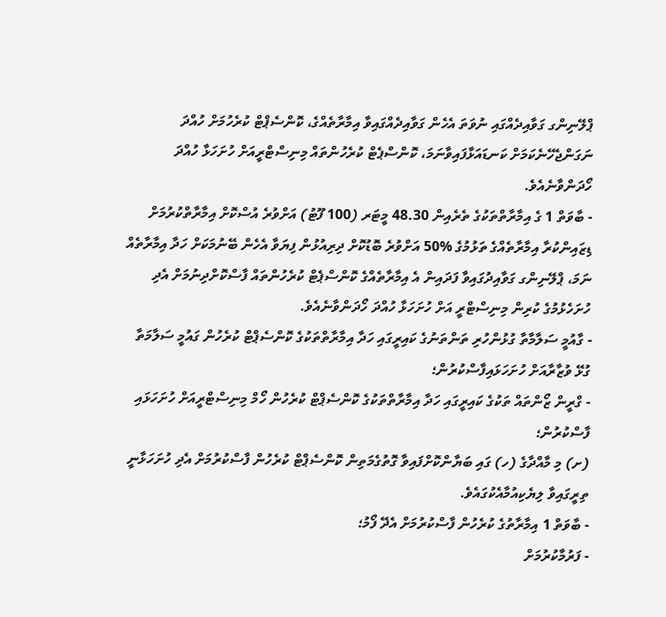ޕްލޭނިންގ ގަވާއިދެއްގައި ނުވަތަ އެހެން ގަވާއިދެއްގައިވާ އިމާރާތެއްގެ، ކޮންސެޕްޓް ކުރެހުމަށް ހުއްދަ ނަގަންޖެހޭނެކަމަށް ކަނޑައަޅާފައިވާނަމަ، ކޮންސްޕެޓް ކުރެހުންތައް މިނިސްޓްރީއަށް ހުށަހަޅާ ހުއްދަ ހޯދަންވާނެއެވެ.
- ބާވަތް 1 ގެ އިމާރާތްތަކުގެ ތެރެއިން 48.30 މީޓަރ (100 ފޫޓު) އަށްވުރެ އުސްކޮށް އިމާރާތްކުރުމަށް ޑިޒައިންކުރާ އިމާރާތެއްގެ ތަޅުމުގެ %50 އަށްވުރެ ބޮޑުކޮށް ދިރިއުޅުން ފިޔަވާ އެހެން ބޭނުމަކަށް ހަދާ އިމާރާތެއް ނަމަ، ޕްލޭނިންގ ގަވާއިދުގައިވާ ފަދައިން އެ އިމާރާތެއްގެ ކޮންސްޕެޓް ކުރެހުންތައް ފާސްކޮށްދިނުމަށް އެދި ހުށަހެޅުމުގެ ކުރިން މިނިސްޓްރީ އަށް ހުށަހަޅާ ހުއްދަ ހޯދަންވާނެއެވެ.
- ގާއުމީ ސަލާމާތާ ގުޅުންހުރި ތަންތަނުގެ ކައިރީގައި ހަދާ އިމާރާތްތަކުގެ ކޮންސެޕްޓް ކުރެހުން ގައުމީ ސަލާމަތާ ގުޅޭ ވުޒާރާއަށް ހުށަހަޅައިފާސްކުރުން؛
- ގްރީން ޒޯންތައް ތަކުގެ ކައިރީގައި ހަދާ އިމާރާތްތަކުގެ ކޮންސެޕްޓް ކުރެހުން ހޯމް މިނިސްޓްރީއަށް ހުށަހަޅައި ފާސްކުރުން؛
(ށ) މި މާއްދާގެ (ހ) ގައި ބަޔާންކޮށްފައިވާ ގޮތުގެމަތިން ކޮންސެޕްޓް ކުރެހުން ފާސްކުރުމަށް އެދި ހުށަހަޅާނީ ތިރީގައިވާ ލިޔެކިއުމާއެކުގައެވެ.
- ބާވަތް 1 އިމާރާތުގެ ކުރެހުން ފާސްކުރުމަށް އެދޭ ފޯމު؛
- ފަރުމާކުރުމަށް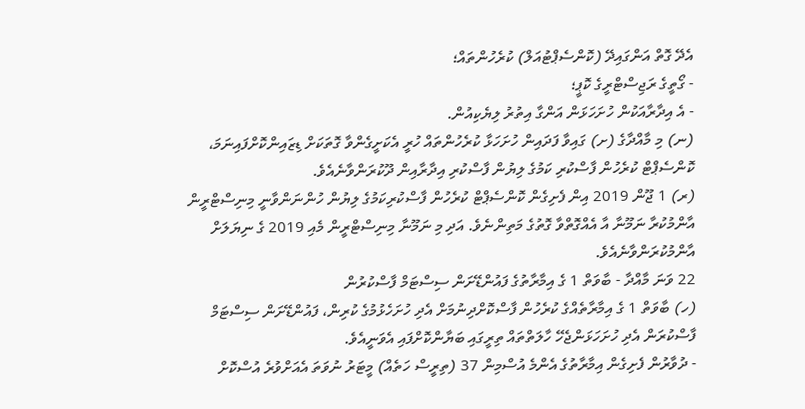އެދޭ ގޮތް އަންގައިދޭ (ކޮންސެޕްޓުއަލް) ކުރެހުންތައް؛
- ގޯތީގެ ރަޖިސްޓްރީގެ ކޮޕީ؛
- އެ އިދާރާއަކުން ހުށަހަޅަން އަންގާ އިތުރު ލިޔެކިއުން.
(ނ) މި މާއްދާގެ (ށ) ގައިވާ ފަދައިން ހުށަހަޅާ ކުރެހުންތައް ހުރީ އެކަށީގެންވާ ގޮތަކަށް ޑިޒައިންކޮށްފައިނަމަ، ކޮންސެޕްޓް ކުރެހުން ފާސްކުރި ކަމުގެ ލިޔުން ފާސްކުރި އިދާރާއިން ދޫކުރަންވާނެއެވެ.
(ރ) 1 ޖޫން 2019 އިން ފެށިގެން ކޮންސެޕްޓް ކުރެހުން ފާސްކުރިކަމުގެ ލިޔުން ހުންނަންވާނީ މިނިސްޓްރީން އާންމުކުރާ ނަމޫނާ އާ އެއްގޮތްވާ ގޮތުގެ މަތިންނެވެ. އަދި މި ނަމޫނާ މިނިސްޓްރީން މެއި 2019 ގެ ނިޔަލަށް އާންމުކުރަންވާނެއެވެ.
22 ވަނަ މާއްދާ - ބާވަތް 1 ގެ އިމާރާތުގެ ފައުންޑޭށަން ސިސްޓަމް ފާސްކުރުން
(ހ) ބާވަތް 1 ގެ އިމާރާތެއްގެ ކުރެހުން ފާސްކޮށްދިނުމަށް އެދި ހުށަހެޅުމުގެ ކުރިން، ފައުންޑޭށަން ސިސްޓަމް ފާސްކުރަން އެދި ހުށަހަޅަންޖެހޭ ހާލަތްތައް ތިރީގައި ބަޔާންކޮށްފައި އެވަނީއެވެ.
- ދުވާރުން ފެށިގެން އިމާރާތުގެ އެންމެ އުސްމިން 37 (ތިރީސް ހަތެއް) މީޓަރު ނުވަތަ އެއަށްވުރެ އުސްކޮށް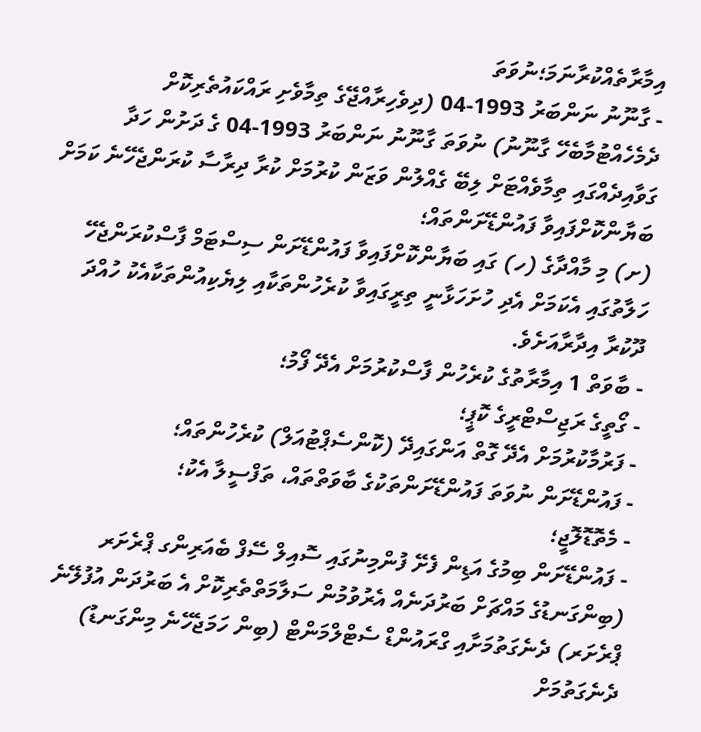އިމާރާތެއްކުރާނަމަ؛ނުވަތަ
- ގާނޫނު ނަންބަރު 1993-04 (ދިވެހިރާއްޖޭގެ ތިމާވެށި ރައްކައުތެރިކޮށް ދެމެހެއްޓުމާބެހޭ ގާނޫނު) ނުވަތަ ގާނޫނު ނަންބަރު 1993-04 ގެ ދަށުން ހަދާ ގަވާއިދެއްގައި ތިމާވެއްޓަށް ލިބޭ ގެއްލުން ވަޒަން ކުރުމަށް ކުރާ ދިރާސާ ކުރަންޖެހޭނެ ކަމަށް ބަޔާންކޮށްފައިވާ ފައުންޑޭށަންތައް؛
(ށ) މި މާއްދާގެ (ހ) ގައި ބަޔާންކޮށްފައިވާ ފައުންޑޭށަން ސިސްޓަމް ފާސްކުރަންޖެހޭ ހަލާތުގައި އެކަމަށް އެދި ހުށަހަޅާނީ ތިރީގައިވާ ކުރެހުންތަކާއި ލިޔެކިއުންތަކާއެކު ހުއްދަ ދޫކުރާ އިދާރާއަށެވެ.
- ބާވަތް 1 އިމާރާތުގެ ކުރެހުން ފާސްކުރުމަށް އެދޭ ފޯމު؛
- ގޯތީގެ ރަޖިސްޓްރީގެ ކޮޕީ؛
- ފަރުމާކުރުމަށް އެދޭ ގޮތް އަންގައިދޭ (ކޮންސެޕްޓުއަލް) ކުރެހުންތައް؛
- ފައުންޑޭށަން ނުވަތަ ފައުންޑޭށަންތަކުގެ ބާވަތްތައް، ތަފްސީލާ އެކު؛
- މެތޮޑޮލޮޖީ؛
- ފައުންޑޭށަން ބިމުގެ އަޑިން ފެށޭ ފުންމިނުގައި ސޮއިލް ސޭފް ބެއަރިންގ ޕްރެށަރ (ބިންގަނޑުގެ މައްޗަށް ބަރުދަނެއް އެރުވުމުން ސަލާމަތްތެރިކޮށް އެ ބަރުދަން އުފުލޭނެ ޕްރެށަރ) ދެނެގަތުމަށާއި ގްރައުންޑް ސެޓްލްމަންޓް (ބިން ހަމަޖެހޭނެ މިންގަނޑު) ދެނެގަތުމަށް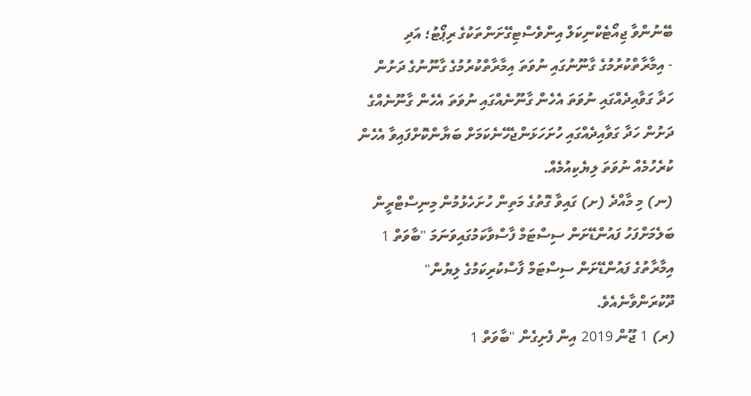ބޭނުންވާ ޖިއޯޓެކްނިކަލް އިންވެސްޓިގޭށަންތަކުގެ ރިޕޯޓު؛ އަދި
- އިމާރާތްކުރުމުގެ ގާނޫނުގައި ނުވަތަ އިމާރާތްކުރުމުގެ ގާނޫނުގެ ދަށުން ހަދާ ގަވާއިދެއްގައި ނުވަތަ އެހެން ގާނޫނެއްގައި ނުވަތަ އެހެން ގާނޫނެއްގެ ދަށުން ހަދާ ގަވާއިދެއްގައި ހުށަހަޅަންޖެހޭނެކަމަށް ބަޔާންކޮށްފައިވާ އެހެން ކުރެހުމެއް ނުވަތަ ލިޔެކިއުމެއް.
(ނ) މި މާއްދެ (ށ) ގައިވާ ގޮތުގެ މަތިން ހުށަހެޅުމުން މިނިސްޓްރީން ބަލެމަށްފަހު ފައުންޑޭށަން ސިސްޓަމް ފާސްވާކަމުގައިވަނަމަ "ބާވަތް 1 އިމާރާތުގެ ފައުންޑޭށަން ސިސްޓަމް ފާސްކުރިކަމުގެ ލިޔުން" ދޫކުރަންވާނެއެވެ.
(ރ) 1 ޖޫން 2019 އިން ފެށިގެން "ބާވަތް 1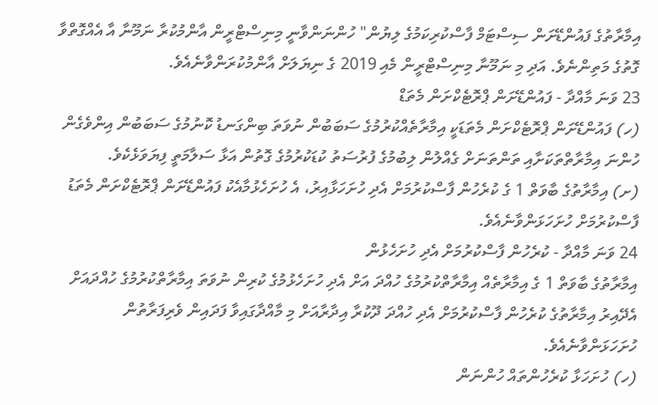އިމާރާތުގެ ފައުންޑޭށަން ސިސްޓަމް ފާސްކުރިކަމުގެ ލިޔުން" ހުންނަންވާނީ މިނިސްޓްރީން އާންމުކުރާ ނަމޫނާ އާ އެއްގޮތްވާ ގޮތުގެ މަތިންނެވެ. އަދި މި ނަމޫނާ މިނިސްޓްރީން މެއި 2019 ގެ ނިޔަލަށް އާންމުކުރަންވާނެއެވެ.
23 ވަނަ މާއްދާ - ފައުންޑޭށަން ޕްރޮޓެކްށަން މެތަޑް
(ހ) ފައުންޑޭށަން ޕްރޮޓެކްށަން މެތަޑަކީ އިމާރާތެއްކުރުމުގެ ސަބަބުން ނުވަތަ ބިންގަނޑު ކޮނުމުގެ ސަބަބުން އިންވެގެން ހުންނަ އިމާރާތްތަކަށާއި ތަންތަނަށް ގެއްލުން ލިބުމުގެ ފުރުސަތު ކުޑަކުރުމުގެ ގޮތުން އަޅާ ސަލާމަތީ ފިޔަވަޅެކެވެ.
(ށ) އިމާރާތުގެ ބާވަތް 1 ގެ ކުރެހުން ފާސްކުރުމަށް އެދި ހުށަހަޅާއިރު، އެ ހުށަހެޅުމާއެކު ފައުންޑޭށަން ޕްރޮޓެކްށަން މެތަޑު ފާސްކުރުމަށް ހުށަހަޅަންވާނެއެވެ.
24 ވަނަ މާއްދާ - ކުރެހުން ފާސްކުރުމަށް އެދި ހުށަހެޅުން
އިމާރާތުގެ ބާވަތް 1 ގެ އިމާރާތެއް އިމާރާތްކުރުމުގެ ހުއްދަ އަށް އެދި ހުށަހެޅުމުގެ ކުރިން ނުވަތަ އިމާރާތްކުރުމުގެ ހުއްދައަށް އެދޭއިރު އިމާރާތުގެ ކުރެހުން ފާސްކުރުމަށް އެދި ހުއްދަ ދޫކުރާ އިދާރާއަށް މި މާއްދާގައިވާ ފަދައިން ވެރިފަރާތުން ހުށަހަޅަންވާނެއެވެ.
(ހ) ހުށަހަޅާ ކުރެހުންތައް ހުންނަން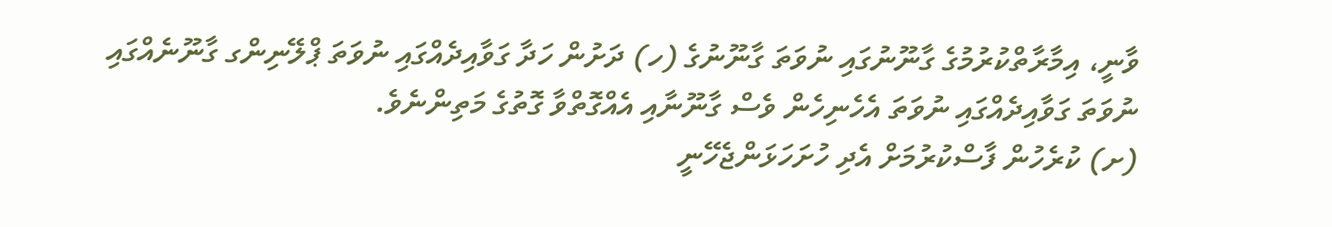ވާނީ، އިމާރާތްކުރުމުގެ ގާނޫނުގައި ނުވަތަ ގާނޫނުގެ (ހ) ދަށުން ހަދާ ގަވާއިދެއްގައި ނުވަތަ ޕްލޭނިންގ ގާނޫނެއްގައި ނުވަތަ ގަވާއިދެއްގައި ނުވަތަ އެހެނިހެން ވެސް ގާނޫނާއި އެއްގޮތްވާ ގޮތުގެ މަތިންނެވެ.
(ށ) ކުރެހުން ފާސްކުރުމަށް އެދި ހުށަހަޅަންޖެހޭނީ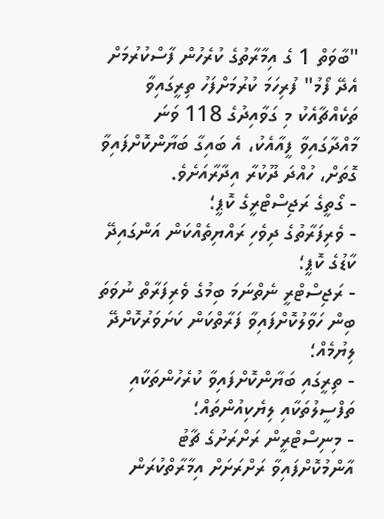"ބާވަތް 1 ގެ އިމާރާތުގެ ކުރެހުން ފާސްކުރުމަށް އެދޭ ފޯމު" ފުރިހަމަ ކުރުމަށްފަހު ތިރީގައިވާ ތަކެއްޗާއެކު މި ގަވާއިދުގެ 118 ވަނަ މާއްދާގައިވާ ފީއާއެކު، އެ ބައިގާ ބަޔާންކޮށްފައިވާ ގޮތަށް، ހުއްދަ ދޫކުރާ އިދާރާއަށެވެ.
- ގޯތީގެ ރަޖިސްޓްރީގެ ކޮޕީ؛
- ވެރިފަރާތުގެ ދިވެހި ރައްޔިތެއްކަން އަންގައިދޭ ކާޑުގެ ކޮޕީ؛
- ރަޖިސްޓްރީ ނެތްނަމަ ބިމުގެ ވެރިފަރާތް ނުވަތަ ބިން ހަވާލުކޮށްފައިވާ ފަރާތްކަން ކަށަވަރުކޮށްދޭ ލިޔުމެއް؛
- ތިރީގައި ބަޔާންކޮށްފައިވާ ކުރެހުންތަކާއި ތަފްސީލުތަކާއި ލިޔެކިއުންތައް؛
- މިނިސްޓްރީން ރަށްރަށުގެ ޗާޓު އާންމުކޮށްފައިވާ ރަށްރަށަށް އިމާރާތްކުރަން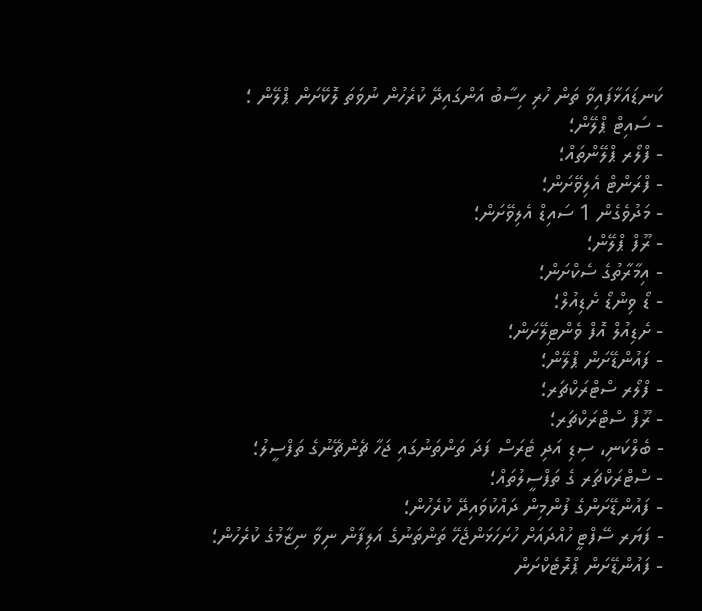ކަނޑައަޅާފައިވާ ތަން ހުރި ހިސާބު އަންގައިދޭ ކުރެހުން ނުވަތަ ލޮކޭށަން ޕްލޭން ؛
- ސައިޓް ޕްލޭން؛
- ފްލޯރ ޕްލޭންތައް؛
- ފްރަންޓް އެލިވޭށަން؛
- މަދުވެގެން 1 ސައިޑް އެލިވޭށަން؛
- ރޫފް ޕްލޭން؛
- އިމާރާތުގެ ސެކްށަން؛
- ޑޯ ވިންޑޯ ށެޑިއުލް؛
- ށެޑިއުލް އޮފް ވެންޓިލޭށަން؛
- ފައުންޑޭށަން ޕްލޭން؛
- ފްލޯރ ސްޓްރަކްޗަރ؛
- ރޫފް ސްޓްރަކްޗަރ؛
- ބެލްކަނި، ސިޑި އަދި ޓެރަސް ފަދަ ތަންތަނުގައި ޖަހާ ޗެންޗޭނުގެ ތަފްސީލު؛
- ސްޓްރަކްޗަރ ގެ ތަފްސީލުތައް؛
- ފައުންޑޭށަންގެ ފުންމިން ދައްކުވައިދޭ ކުރެހުން؛
- ފަޔަރ ސޭފްޓީ ހުއްދައަށް ހުށަހަޅަންޖެހޭ ތަންތަނުގެ އަލިފާން ނިވާ ނިޒާމުގެ ކުރެހުން؛
- ފައުންޑޭށަން ޕްރޮޓެކްށަން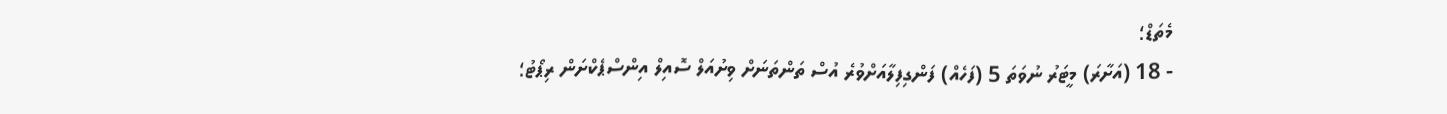މެތަޑް؛
- 18 (އަށާރަ) މީޓަރު ނުވަތަ 5 (ފަހެއް) ފަންގިފިލާއަށްވުރެ އުސް ތަންތަނަށް ވިށުއަލް ސޮއިލް އިންސްޕެކްށަން ރިޕޯޓު؛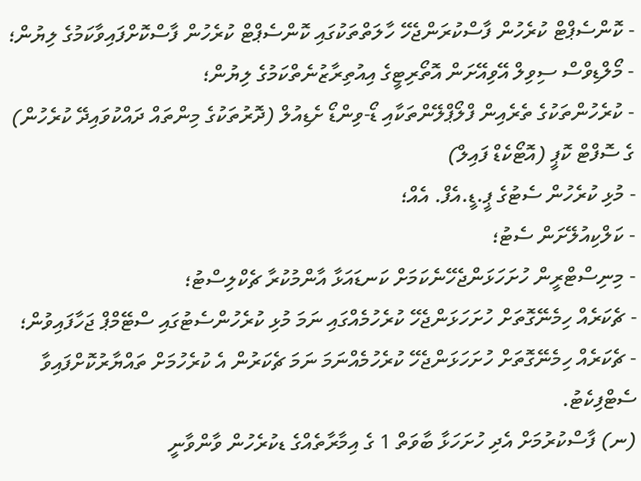- ކޮންސެޕްޓް ކުރެހުން ފާސްކުރަންޖެހޭ ހާލަތްތަކުގައި ކޮންސެޕްޓް ކުރެހުން ފާސްކޮށްފައިވާކަމުގެ ލިޔުން؛
- މޯލްޑިވްސް ސިވިލް އޭވިއޭށަން އޮތޯރިޓީގެ އިއުތިރާޒުނެތްކަމުގެ ލިޔުން؛
- ކުރެހުންތަކުގެ ތެރެއިން ފްލޯޕްލޭންތަކާއި ޑޯ-ވިންޑޯ ށެޑިއުލް (ދޮރުތަކުގެ މިންތައް ދައްކުވައިދޭ ކުރެހުން) ގެ ސޮފްޓް ކޮޕީ (އޮޓޯކެޑް ފައިލް)
- މުޅި ކުރެހުން ސެޓުގެ ޕީ.ޑީ.އެފް. އެއް؛
- ކަލްކިއުލޭށަން ސެޓު؛
- މިނިސްޓްރީން ހުށަހަޅަންޖެހޭނެކަމަށް ކަނޑައަޅާ އާންމުކުރާ ޗެކްލިސްޓު؛
- ޗެކަރެއް ހިމެނޭގޮތަށް ހުށަހަޅަންޖެހޭ ކުރެހުމެއްގައި ނަމަ މުޅި ކުރެހުންސެޓުގައި ސްޓޭމްޕް ޖަހާފައިވުން؛
- ޗެކަރެއް ހިމެނޭގޮތަށް ހުށަހަޅަންޖެހޭ ކުރެހުމެއްނަމަ ނަމަ ޗެކަރުން އެ ކުރެހުމަށް ތައްޔާރުކޮށްފައިވާ ސެޓްފިކެޓު.
(ނ) ފާސްކުރުމަށް އެދި ހުށަހަޅާ ބާވަތް 1 ގެ އިމާރާތެއްގެ ޑކުރެހުން ވާންވާނީ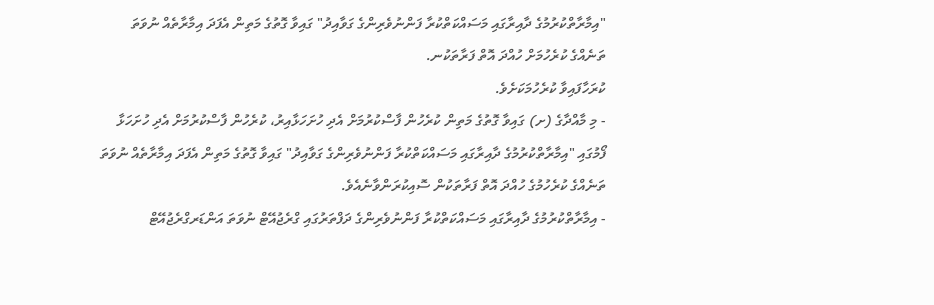"އިމާރާތްކުރުމުގެ ދާއިރާގައި މަސައްކަތްކުރާ ފަންނުވެރިންގެ ގަވާއިދު" ގައިވާ ގޮތުގެ މަތިން އެފަދަ އިމާރާތެއް ނުވަތަ ތަނެއްގެ ކުރެހުމަށް ހުއްދަ އޮތް ފަރާތަކުނ.
ކުރަހާފައިވާ ކުރެހުމަކަށެވެ.
- މި މާއްދާގެ (ށ) ގައިވާ ގޮތުގެ މަތިން ކުރެހުން ފާސްކުރުމަށް އެދި ހުށަހަޅާއިރު، ކުރެހުން ފާސްކުރުމަށް އެދި ހުށަހަޅާ ފޯމުގައި "އިމާރާތްކުރުމުގެ ދާއިރާގައި މަސައްކަތްކުރާ ފަންނުވެރިންގެ ގަވާއިދު" ގައިވާ ގޮތުގެ މަތިން އެފަދަ އިމާރާތެއް ނުވަތަ ތަނެއްގެ ކުރެހުމުގެ ހުއްދަ އޮތް ފަރާތަކުން ސޮއިކުރަންވާނެއެވެ.
- އިމާރާތްކުރުމުގެ ދާއިރާގައި މަސައްކަތްކުރާ ފަންނުވެރިންގެ ދަފްތަރުގައި ގްރެޖުއޭޓް ނުވަތަ އަންޑަރގްރެޖުއޭޓް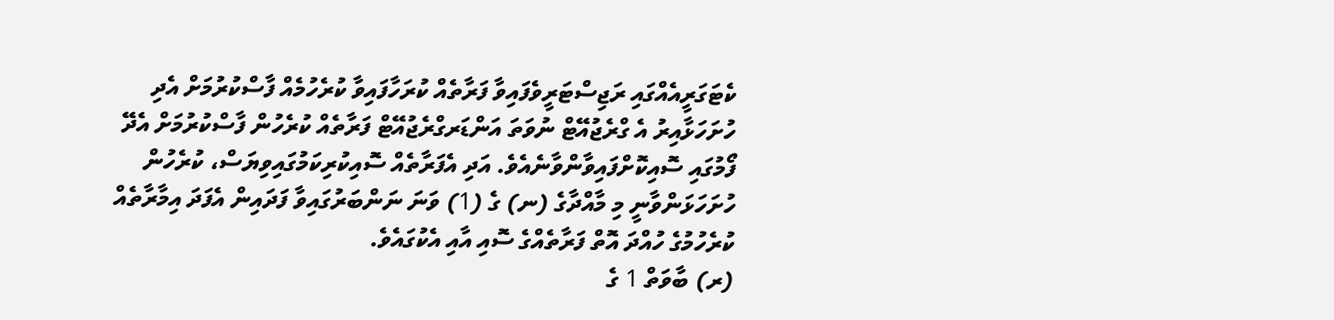ކެޓަގަރީއެއްގައި ރަޖިސްޓަރީވެފައިވާ ފަރާތެއް ކުރަހާފައިވާ ކުރެހުމެއް ފާސްކުރުމަށް އެދި ހުށަހަޅާއިރު އެ ގްރެޖުއޭޓް ނުވަތަ އަންޑަރގްރެޖުއޭޓް ފަރާތެއް ކުރެހުން ފާސްކުރުމަށް އެދޭ ފޯމުގައި ސޮއިކޮށްފައިވާންވާނެއެވެ. އަދި އެފަރާތެއް ސޮއިކުރިކަމުގައިވިޔަސް، ކުރެހުން ހުށަހަޅަންވާނީ މި މާއްދާގެ (ނ) ގެ (1) ވަނަ ނަންބަރުގައިވާ ފަދައިން އެފަދަ އިމާރާތެއް ކުރެހުމުގެ ހުއްދަ އޮތް ފަރާތެއްގެ ސޮއި އާއި އެކުގައެވެ.
(ރ) ބާވަތް 1 ގެ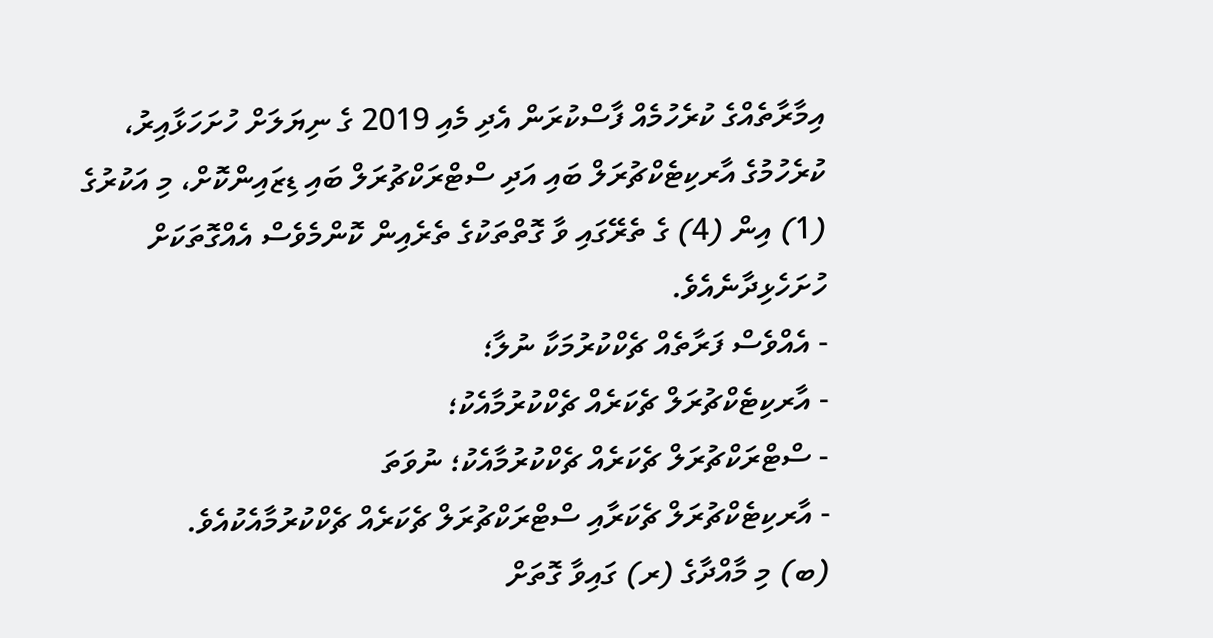އިމާރާތެއްގެ ކުރެހުމެއް ފާސްކުރަން އެދި މެއި 2019 ގެ ނިޔަލަށް ހުށަހަޅާއިރު، ކުރެހުމުގެ އާރކިޓެކްޗުރަލް ބައި އަދި ސްޓްރަކްޗުރަލް ބައި ޑިޒައިންކޮށް، މި އަކުރުގެ (1) އިން (4) ގެ ތެރޭގައި ވާ ގޮތްތަކުގެ ތެރެއިން ކޮންމެވެސް އެއްގޮތަކަށް ހުށަހެޅިދާނެއެވެ.
- އެއްވެސް ފަރާތެއް ޗެކްކުރުމަކާ ނުލާ؛
- އާރކިޓެކްޗުރަލް ޗެކަރެއް ޗެކްކުރުމާއެކު؛
- ސްޓްރަކްޗުރަލް ޗެކަރެއް ޗެކްކުރުމާއެކު؛ ނުވަތަ
- އާރކިޓެކްޗުރަލް ޗެކަރާއި ސްޓްރަކްޗުރަލް ޗެކަރެއް ޗެކްކުރުމާއެކުއެވެ.
(ބ) މި މާއްދާގެ (ރ) ގައިވާ ގޮތަށް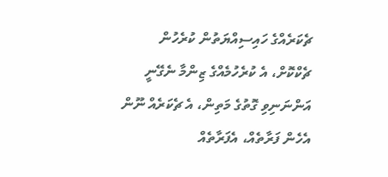ޗެކަރެއްގެ ހައިސިއްޔަތުން ކުރެހުން ޗެކްކޮށް، އެ ކުރެހުމެއްގެ ޒިންމާ ނެގޭނީ އަންނަނިވި ގޮތުގެ މަތިން، އެ ޗެކަރެއް ނޫން އެހެން ފަރާތެއް، އެފަރާތެއް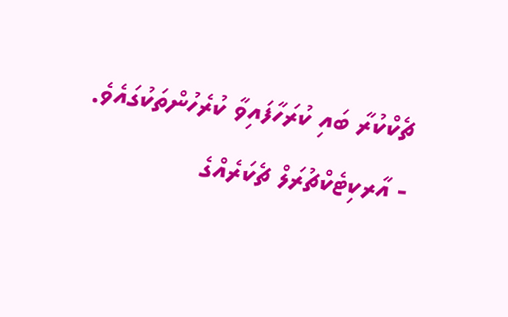ޗެކްކުރާ ބައި ކުރަހާފައިވާ ކުރެހުންތަކުގައެވެ.
- އާރކިޓެކްޗުރަލް ޗެކަރެއްގެ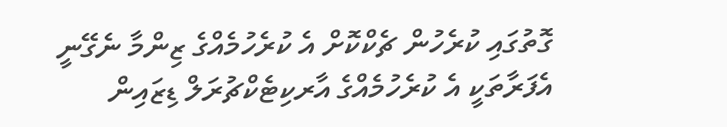ގޮތުގައި ކުރެހުން ޗެކްކޮށް އެ ކުރެހުމެއްގެ ޒިންމާ ނެގޭނީ އެފަރާތަކީ އެ ކުރެހުމެއްގެ އާރކިޓެކްޗުރަލް ޑިޒައިން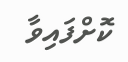ކޮށްފައިވާ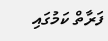ފަރާތް ކަމުގައި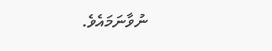ނުވާނަމައެވެ.